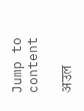Jump to content

अउल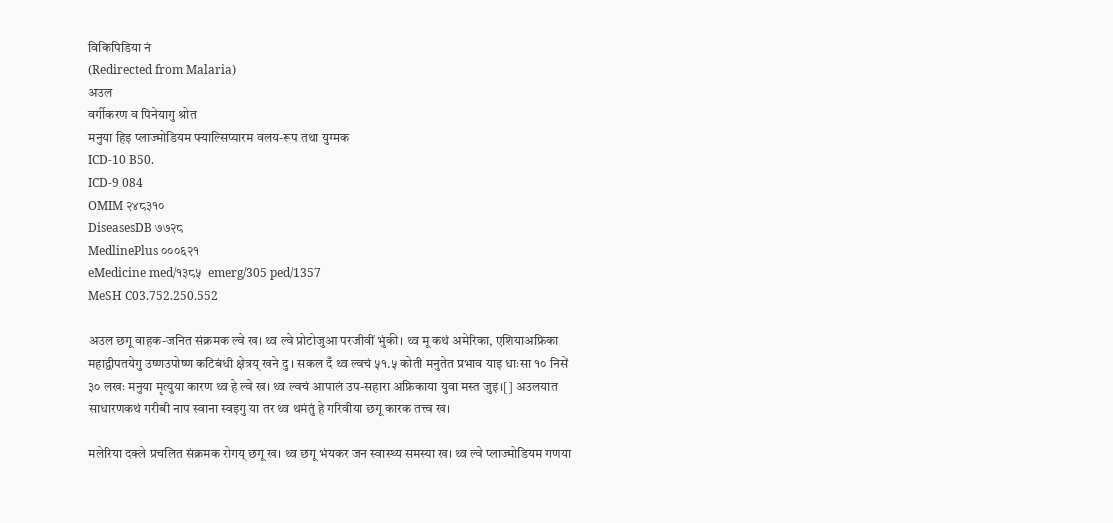विकिपिडिया नं
(Redirected from Malaria)
अउल
वर्गीकरण व पिनेयागु श्रोत
मनुया हिइ प्लाज्मोडियम फ्याल्सिप्यारम वलय-रूप तथा युग्मक
ICD-10 B50.
ICD-9 084
OMIM २४८३१०
DiseasesDB ७७२८
MedlinePlus ०००६२१
eMedicine med/१३८५  emerg/305 ped/1357
MeSH C03.752.250.552

अउल छगू वाहक-जनित संक्रमक ल्वे ख। थ्व ल्वे प्रोटोजुआ परजीवीं भुंकी। थ्व मू कथं अमेरिका, एशियाअफ्रिका महाद्वीपतयेगु उष्णउपोष्ण कटिबंधी क्षेत्रय् खने दु । सकल दँ थ्व ल्वचं ५१.५ कोती मनुतेत प्रभाव याइ धाःसा १० निसें ३० लखः मनुया मृत्युया कारण थ्व हे ल्वे ख। थ्व ल्वचं आपालं उप-सहारा अफ्रिकाया युवा मस्त जुइ।[] अउलयात साधारणकथं गरीबी नाप स्वाना स्वइगु या तर थ्व थमंतुं हे गरिवीया छगू कारक तत्त्व ख।

मलेरिया दक्ले प्रचलित संक्रमक रोगय् छगू ख। थ्व छगू भंयकर जन स्वास्थ्य समस्या ख। थ्व ल्वे प्लाज्मोडियम गणया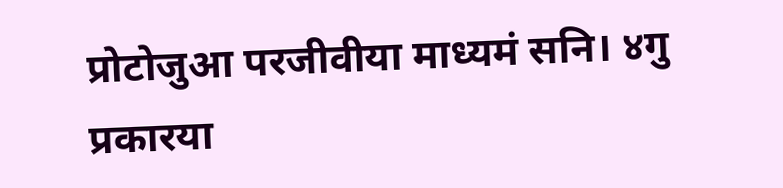प्रोटोजुआ परजीवीया माध्यमं सनि। ४गु प्रकारया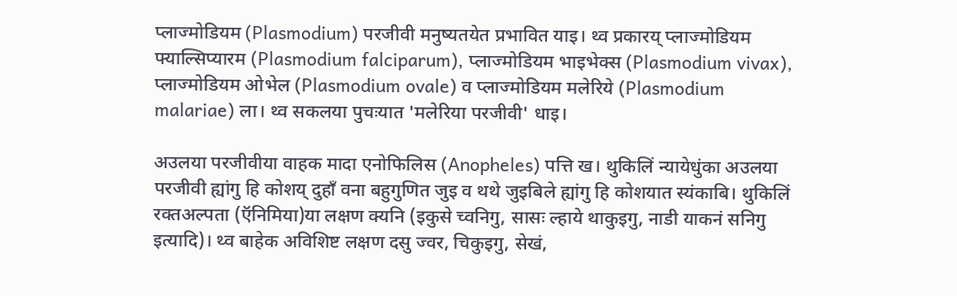प्लाज्मोडियम (Plasmodium) परजीवी मनुष्यतयेत प्रभावित याइ। थ्व प्रकारय् प्लाज्मोडियम फ्याल्सिप्यारम (Plasmodium falciparum), प्लाज्मोडियम भाइभेक्स (Plasmodium vivax), प्लाज्मोडियम ओभेल (Plasmodium ovale) व प्लाज्मोडियम मलेरिये (Plasmodium malariae) ला। थ्व सकलया पुचःयात 'मलेरिया परजीवी' धाइ।

अउलया परजीवीया वाहक मादा एनोफिलिस (Anopheles) पत्ति ख। थुकिलिं न्यायेधुंका अउलया परजीवी ह्यांगु हि कोशय् दुहाँ वना बहुगुणित जुइ व थथे जुइबिले ह्यांगु हि कोशयात स्यंकाबि। थुकिलिं रक्तअल्पता (ऍनिमिया)या लक्षण क्यनि (इकुसे च्वनिगु, सासः ल्हाये थाकुइगु, नाडी याकनं सनिगु इत्यादि)। थ्व बाहेक अविशिष्ट लक्षण दसु ज्वर, चिकुइगु, सेखं,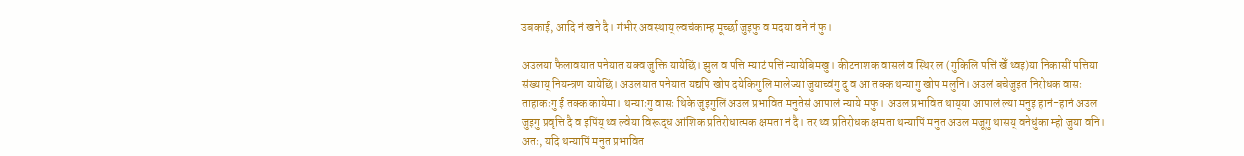उबकाई, आदि नं खने दै। गंभीर अवस्थाय् ल्वचंकाम्ह मूर्च्छा जुइफु व मदया वने नं फु।

अउलया फैलावयात पनेयात यक्व जुक्ति यायेछिं। झुल व पत्ति म्याटं पत्तिं न्यायेबिमखु। कीटनाशक वासलं व स्थिर ल (गुकिलि पत्तिं खेँ थ्वइ)या निकासीं पत्तिया संख्याय् नियन्त्रण यायेछिं। अउलयात पनेयात यद्यपि खोप दयेकिगुलि मालेज्या जुयाच्वंगु दु व आ तक्क थन्यागु खोप मलुनि। अउलं बचेजुइत निरोधक वासः ताहाकःगु ई तक्क कायेमा। थन्याःगु वासः थिके जुइगुलिं अउल प्रभावित मनुतेसं आपालं न्याये मफु। अउल प्रभावित थाय्‌या आपालं ल्या मनुइ हानं-हानं अउल जुइगु प्रवृत्ति दै व इपिंय् थ्व ल्वेया विरूद्ध आंशिक प्रतिरोधात्मक क्षमता नं दै। तर थ्व प्रतिरोधक क्षमता थन्यापिं मनुत अउल मजूगु थासय् वनेधुंका म्हो जुया वनि। अतः, यदि थन्यापिं मनुत प्रभावित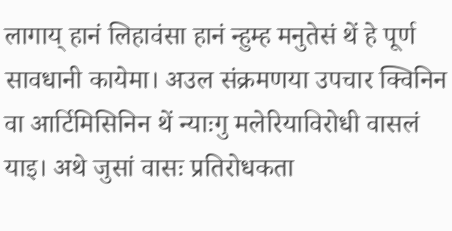लागाय् हानं लिहावंसा हानं न्हुम्ह मनुतेसं थें हे पूर्ण सावधानी कायेमा। अउल संक्रमणया उपचार क्विनिन वा आर्टिमिसिनिन थें न्याःगु मलेरियाविरोधी वासलं याइ। अथे जुसां वासः प्रतिरोधकता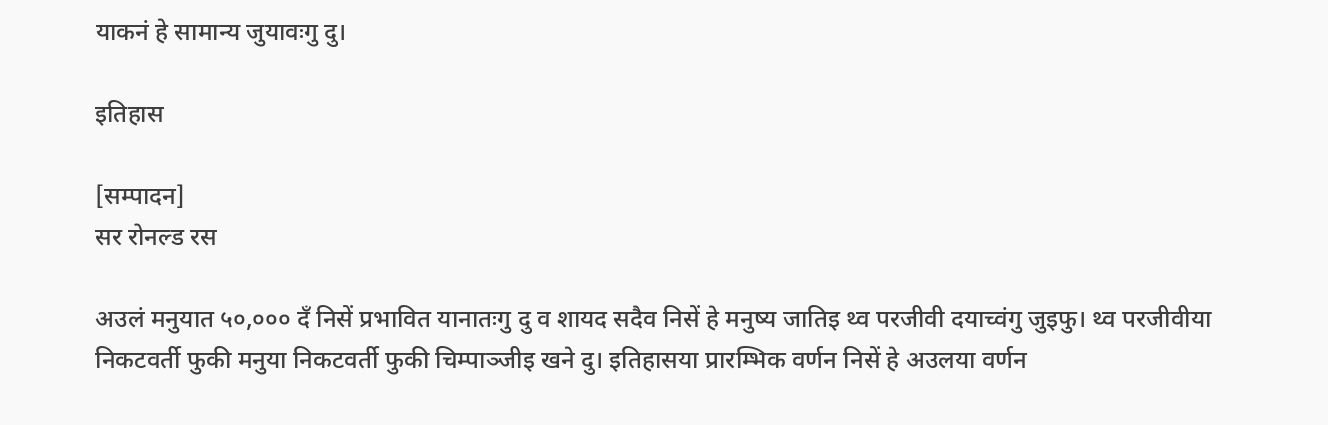याकनं हे सामान्य जुयावःगु दु।

इतिहास

[सम्पादन]
सर रोनल्ड रस

अउलं मनुयात ५०,००० दँ निसें प्रभावित यानातःगु दु व शायद सदैव निसें हे मनुष्य जातिइ थ्व परजीवी दयाच्वंगु जुइफु। थ्व परजीवीया निकटवर्ती फुकी मनुया निकटवर्ती फुकी चिम्पाञ्जीइ खने दु। इतिहासया प्रारम्भिक वर्णन निसें हे अउलया वर्णन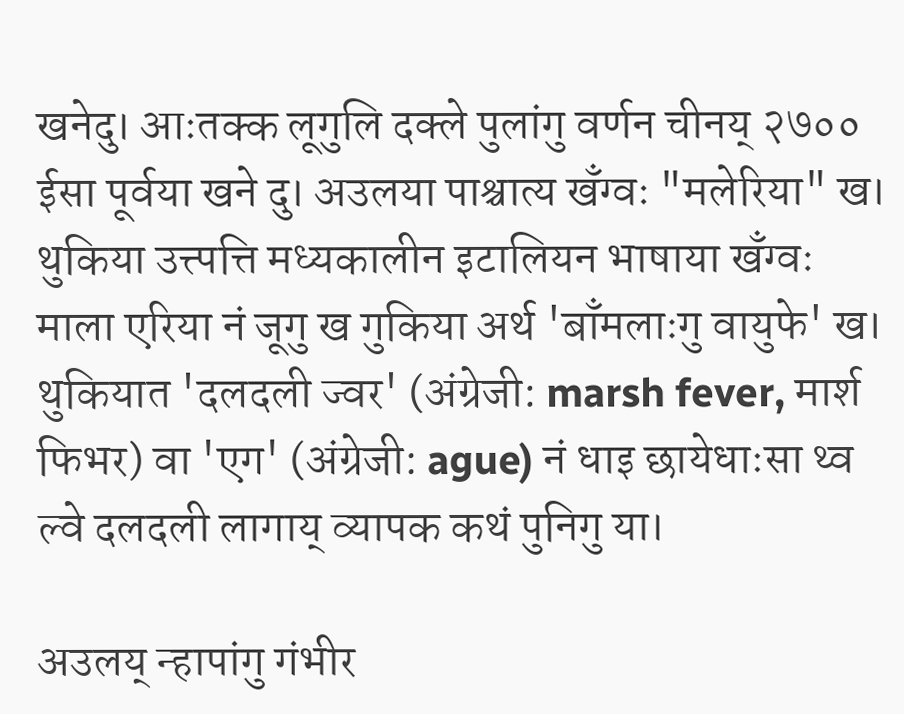खनेदु। आःतक्क लूगुलि दक्ले पुलांगु वर्णन चीनय् २७०० ईसा पूर्वया खने दु। अउलया पाश्चात्य खँग्वः "मलेरिया" ख। थुकिया उत्त्पत्ति मध्यकालीन इटालियन भाषाया खँग्वः माला एरिया नं जूगु ख गुकिया अर्थ 'बाँमलाःगु वायुफे' ख। थुकियात 'दलदली ज्वर' (अंग्रेजी: marsh fever, मार्श फिभर) वा 'एग' (अंग्रेजी: ague) नं धाइ छायेधाःसा थ्व ल्वे दलदली लागाय् व्यापक कथं पुनिगु या।

अउलय् न्हापांगु गंभीर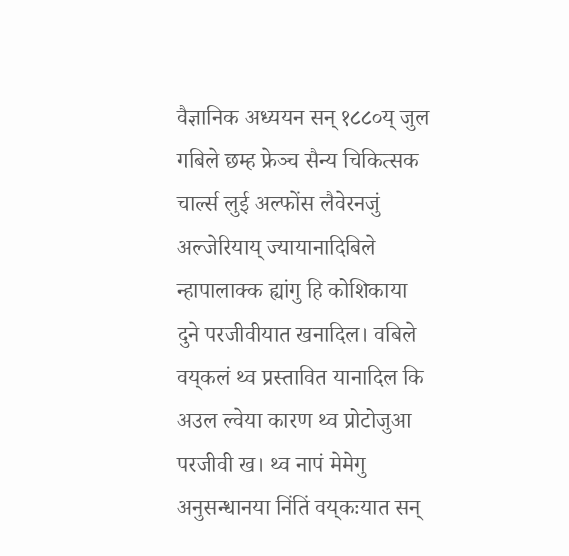वैज्ञानिक अध्ययन सन् १८८०य् जुल गबिले छम्ह फ्रेञ्च सैन्य चिकित्सक चार्ल्स लुई अल्फोंस लैवेरनजुं अल्जेरियाय् ज्यायानादिबिले न्हापालाक्क ह्यांगु हि कोशिकाया दुने परजीवीयात खनादिल। वबिले वय्‌कलं थ्व प्रस्तावित यानादिल कि अउल ल्वेया कारण थ्व प्रोटोजुआ परजीवी ख। थ्व नापं मेमेगु अनुसन्धानया निंतिं वय्‌कःयात सन्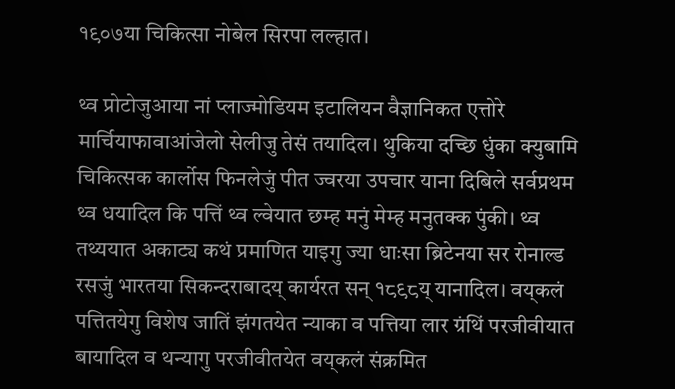१९०७या चिकित्सा नोबेल सिरपा लल्हात।

थ्व प्रोटोजुआया नां प्लाज्मोडियम इटालियन वैज्ञानिकत एत्तोरे मार्चियाफावाआंजेलो सेलीजु तेसं तयादिल। थुकिया दच्छि धुंका क्युबामि चिकित्सक कार्लोस फिनलेजुं पीत ज्वरया उपचार याना दिबिले सर्वप्रथम थ्व धयादिल कि पत्तिं थ्व ल्वेयात छम्ह मनुं मेम्ह मनुतक्क पुंकी। थ्व तथ्ययात अकाट्य कथं प्रमाणित याइगु ज्या धाःसा ब्रिटेनया सर रोनाल्ड रसजुं भारतया सिकन्दराबादय् कार्यरत सन् १८९८य् यानादिल। वय्‌कलं पत्तितयेगु विशेष जातिं झंगतयेत न्याका व पत्तिया लार ग्रंथिं परजीवीयात बायादिल व थन्यागु परजीवीतयेत वय्‌कलं संक्रमित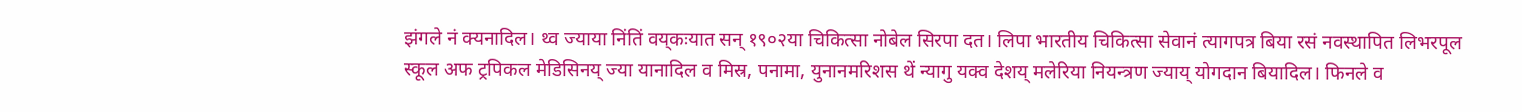झंगले नं क्यनादिल। थ्व ज्याया निंतिं वय्‌कःयात सन् १९०२या चिकित्सा नोबेल सिरपा दत। लिपा भारतीय चिकित्सा सेवानं त्यागपत्र बिया रसं नवस्थापित लिभरपूल स्कूल अफ ट्रपिकल मेडिसिनय् ज्या यानादिल व मिस्र, पनामा, युनानमरिशस थें न्यागु यक्व देशय् मलेरिया नियन्त्रण ज्याय् योगदान बियादिल। फिनले व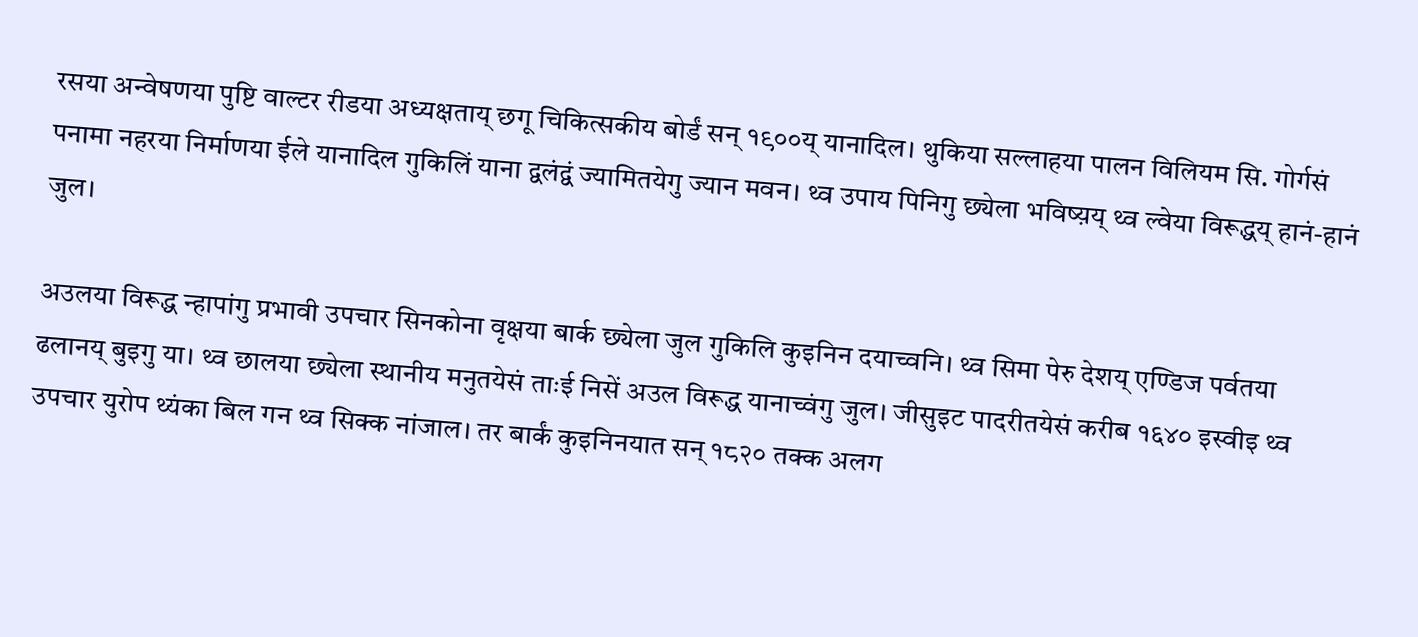रसया अन्वेषणया पुष्टि वाल्टर रीडया अध्यक्षताय् छगू चिकित्सकीय बोर्डं सन् १९००य् यानादिल। थुकिया सल्लाहया पालन विलियम सि. गोर्गसं पनामा नहरया निर्माणया ईले यानादिल गुकिलिं याना द्वलंद्वं ज्यामितयेगु ज्यान मवन। थ्व उपाय पिनिगु छ्येला भविष्य़य् थ्व ल्वेया विरूद्धय् हानं-हानं जुल।

अउलया विरूद्ध न्हापांगु प्रभावी उपचार सिनकोना वृक्षया बार्क छ्येला जुल गुकिलि कुइनिन दयाच्वनि। थ्व सिमा पेरु देशय् एण्डिज पर्वतया ढलानय् बुइगु या। थ्व छालया छ्येला स्थानीय मनुतयेसं ताःई निसें अउल विरूद्ध यानाच्वंगु जुल। जीसुइट पादरीतयेसं करीब १६४० इस्वीइ थ्व उपचार युरोप थ्यंका बिल गन थ्व सिक्क नांजाल। तर बार्कं कुइनिनयात सन् १८२० तक्क अलग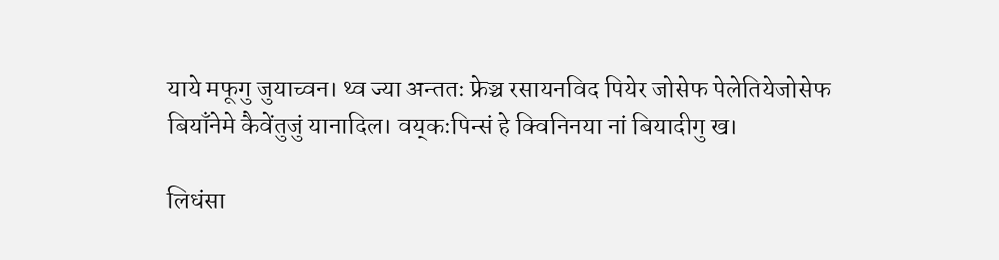याये मफूगु जुयाच्वन। थ्व ज्या अन्ततः फ्रेञ्च रसायनविद पियेर जोसेफ पेलेतियेजोसेफ बियाँनेमे कैवेंतुजुं यानादिल। वय्‌कःपिन्सं हे क्विनिनया नां बियादीगु ख।

लिधंसा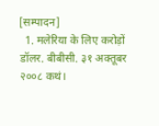[सम्पादन]
  1. मलेरिया के लिए करोड़ों डॉलर. बीबीसी. ३१ अक्तूबर २००८ कथं।